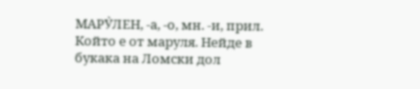МАРУ̀ЛЕН, -а, -о, мн. -и, прил. Който е от маруля. Нейде в букака на Ломски дол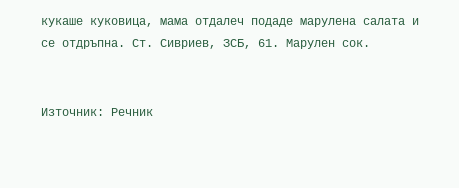кукаше куковица, мама отдалеч подаде марулена салата и се отдръпна. Ст. Сивриев, ЗСБ, 61. Марулен сок.


Източник: Речник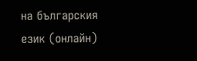на българския език (онлайн)